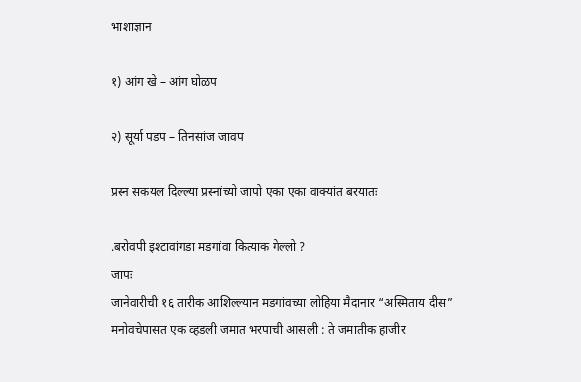भाशाज्ञान

१) आंग खे – आंग घोळप

२) सूर्या पडप – तिनसांज जावप

प्रस्न सकयल दिल्ल्या प्रस्नांच्यो जापो एका एका वाक्यांत बरयातः

.बरोवपी इश्टावांगडा मडगांवा कित्याक गेल्लो ?
जापः
जानेवारीची १६ तारीक आशिल्ल्यान मडगांवच्या लोहिया मैदानार “अस्मिताय दीस” मनोवचेपासत एक व्हडली जमात भरपाची आसली : ते जमातीक हाजीर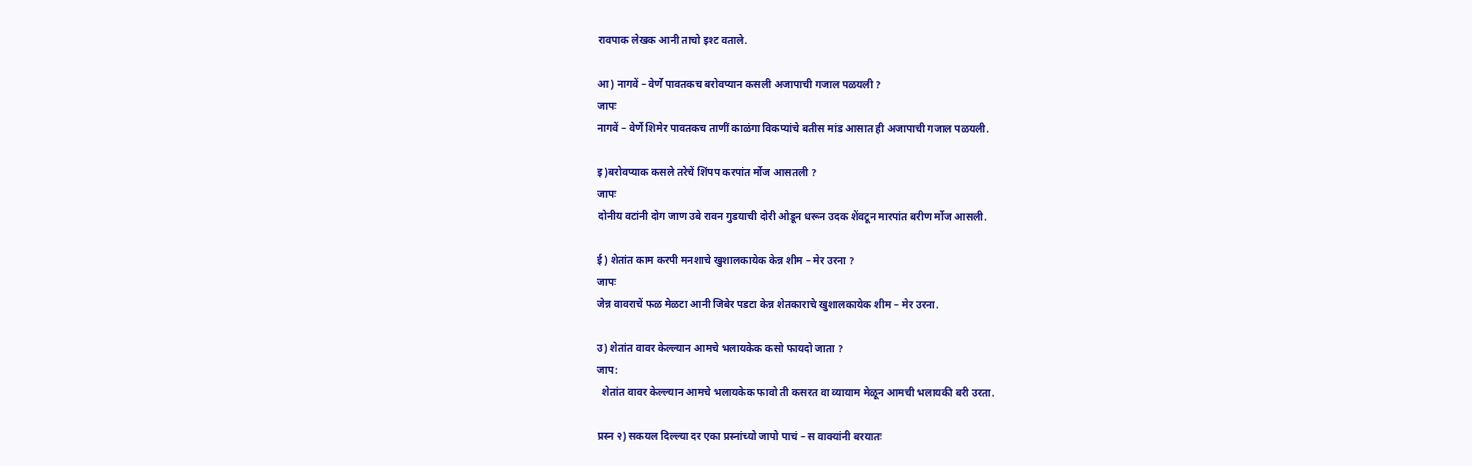रावपाक लेखक आनी ताचो इश्ट वताले.

आ) नागवें – वेर्णे पावतकच बरोवप्यान कसली अजापाची गजाल पळयली ?
जापः
नागवें – वेर्णे शिमेर पावतकच ताणीं काळंगा विकप्यांचे बतीस मांड आसात ही अजापाची गजाल पळयली.

इ)बरोवप्याक कसले तरेचें शिंपप करपांत र्मोज आसतली ?
जापः
दोनीय वटांनी दोग जाण उबे रावन गुडयाची दोरी ओडून धरून उदक शेंवटून मारपांत बरीण र्मोज आसली.

ई) शेतांत काम करपी मनशाचे खुशालकायेक केन्न शीम – मेर उरना ?
जापः
जेन्न वावराचें फळ मेळटा आनी जिबेर पडटा केन्न शेतकाराचे खुशालकायेक शीम – मेर उरना.

उ) शेतांत वावर केल्ल्यान आमचे भलायकेक कसो फायदो जाता ?
जाप:
  शेतांत वावर केल्ल्यान आमचे भलायकेक फावो ती कसरत वा व्यायाम मेळून आमची भलायकी बरी उरता.

प्रस्न २) सकयल दिल्ल्या दर एका प्रस्नांच्यो जापो पाचं – स वाक्यांनी बरयातः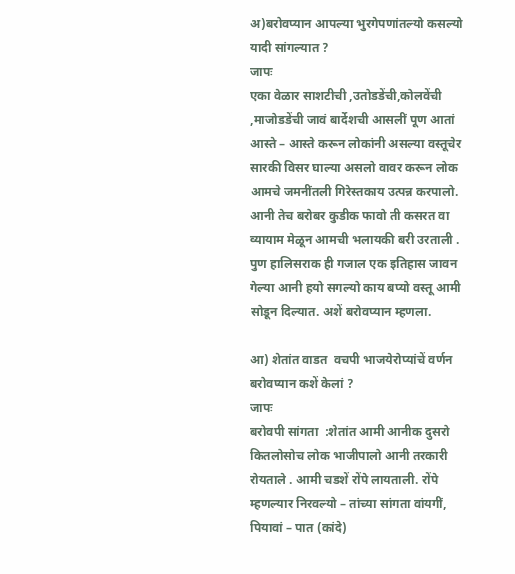अ)बरोवप्यान आपल्या भुरगेपणांतल्यो कसल्यो यादी सांगल्यात ?
जापः
एका वेळार साशटीची ,उतोडडेंची,कोलवेंची ,माजोडडेंची जावं बार्देशची आसलीं पूण आतां आस्ते – आस्ते करून लोकांनी असल्या वस्तूचेर सारकी विसर घाल्या असलो वावर करून लोक आमचे जमनींतली गिरेस्तकाय उत्पन्न करपालो. आनी तेच बरोबर कुडीक फावो ती कसरत वा व्यायाम मेळून आमची भलायकी बरी उरताली . पुण हालिसराक ही गजाल एक इतिहास जावन गेल्या आनी हयो सगल्यो काय बप्यो वस्तू आमी सोडून दिल्यात. अशें बरोवप्यान म्हणला.

आ) शेतांत वाडत  वचपी भाजयेरोप्यांचें वर्णन बरोवप्यान कशें केलां ?
जापः
बरोवपी सांगता  :शेतांत आमी आनीक दुसरो कितलोसोच लोक भाजीपालो आनी तरकारी रोयताले . आमी चडशें रोंपे लायताली. रोंपे म्हणल्यार निरवल्यो – तांच्या सांगता वांयगीं, पियावां – पात (कांदे)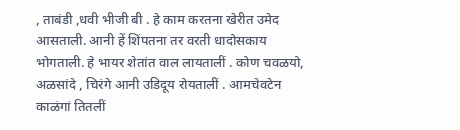, ताबंडी ,धवी भीजी बी . हे काम करतना खेरीत उमेद आसताली. आनी हें शिंपतना तर वरती धादोसकाय भोगताली. हे भायर शेतांत वाल लायतालीं . कोण चवळयो, अळसांदे , चिरंगे आनी उडिदूय रोयतालीं . आमचेवटेन काळंगां तितलीं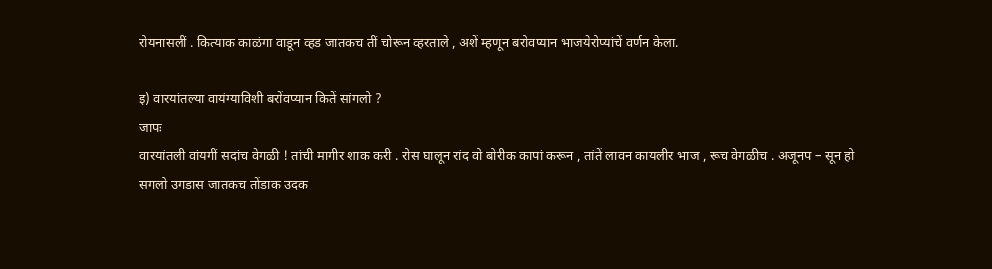रोयनासलीं . कित्याक काळंगा वाडून व्हड जातकच तीं चोरून व्हरताले , अशें म्हणून बरोवप्यान भाजयेरोप्यांचें वर्णन केला.

इ) वारयांतल्या वायंग्याविशी बरोंवप्यान कितें सांगलो ?
जापः
वारयांतली वांयगीं सदांच वेगळी ! तांची मागीर शाक करी . रोस घालून रांद वो बोरीक कापां करून , तांतें लावन कायलीर भाज , रूच वेगळीच . अजूनप – सून हो सगलो उगडास जातकच तोंडाक उदक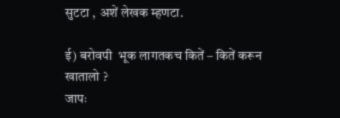सुटटा , अशें लेखक म्हणटा.

ई) बरोवपी  भूक लागतकच कितें – कितें करून खातालो ?
जापः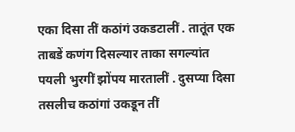एका दिसा तीं कठांगं उकडटालीं . तातूंत एक ताबडें कणंग दिसल्यार ताका सगल्यांत पयली भुरगीं झोंपय मारतालीं . दुसप्या दिसा तसलीच कठांगां उकडून तीं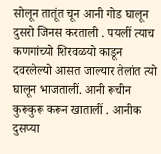सोलून तातूंत चून आनी गोड घालून दुसरो जिनस करताली . पयलीं त्याच कणगांच्यो शिरवळयो काडून दवरलेल्यो आसत जाल्यार तेलांत त्यो घालून भाजतालीं. आनी रूचीन कुरूकुरू करून खातालीं . आनीक दुसप्या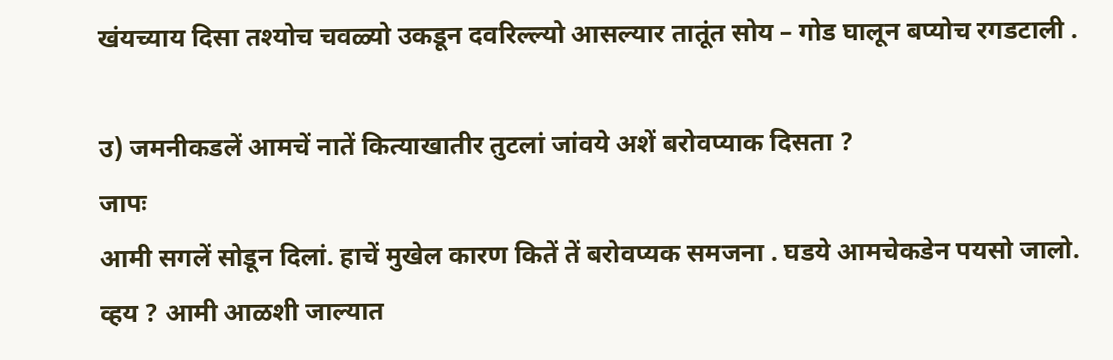खंयच्याय दिसा तश्योच चवळ्यो उकडून दवरिल्ल्यो आसल्यार तातूंत सोय – गोड घालून बप्योच रगडटाली .

उ) जमनीकडलें आमचें नातें कित्याखातीर तुटलां जांवये अशें बरोवप्याक दिसता ?
जापः
आमी सगलें सोडून दिलां. हाचें मुखेल कारण कितें तें बरोवप्यक समजना . घडये आमचेकडेन पयसो जालो. व्हय ? आमी आळशी जाल्यात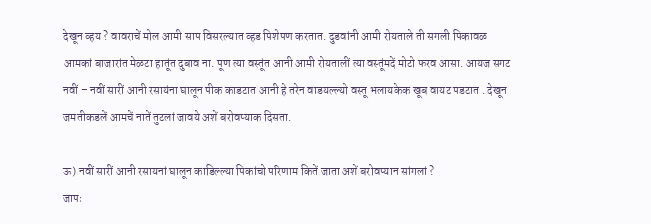देखून व्हय ? वावराचें मोल आमी साप विसरल्यात व्हड पिशेपण करतात. दुडवांनी आमी रोयताले ती सगली पिकावळ आमकां बाजारांत मेळटा हातूंत दुबाव ना. पूण त्या वस्तूंत आनी आमी रोयतालीं त्या वस्तूंमदें मोटो फरव आसा. आयज सगट नवीं – नवीं सारीं आनी रसायंना घालून पीक काडटात आनी हे तरेन वाडयल्ल्यो वस्तू भलायकेक खूब वायट पडटात . देखून जमतीकडलें आमचें नातें तुटलां जावये अशें बरोवप्याक दिसता.

ऊ) नवीं सारीं आनी रसायनां घालून काडिल्ल्या पिकांचो परिणाम कितें जाता अशें बरोवप्यान सांगलां ?
जापः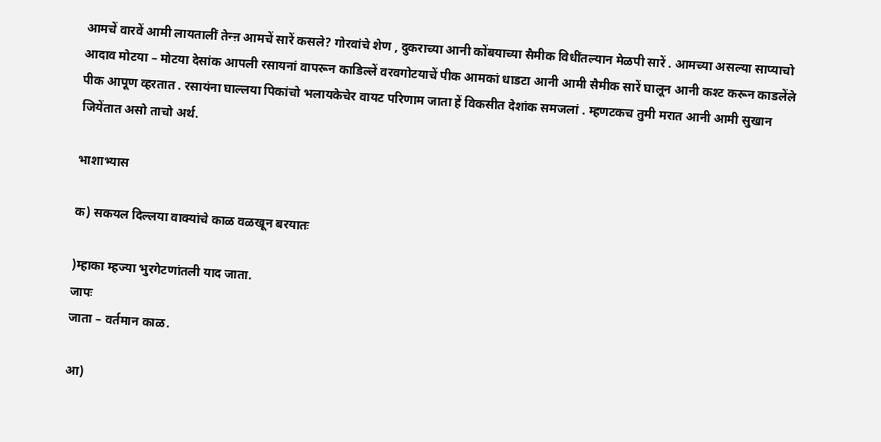आमचें वारवें आमी लायतालीं तेन्ऩ आमचें सारें कसले? गोरवांचे शेण , दुकराच्या आनी कोंबयाच्या सैमीक विधींतल्यान मेळपी सारें . आमच्या असल्या साप्याचो आदाव मोटया – मोटया देसांक आपली रसायनां वापरून काडिल्लें वरवगोटयाचें पीक आमकां धाडटा आनी आमी सैमीक सारें घालून आनी कश्ट करून काडलेंले पीक आपूण व्हरतात . रसायंना घाल्लया पिकांचो भलायकेचेर वायट परिणाम जाता हें विकसीत देशांक समजलां . म्हणटकच तुमी मरात आनी आमी सुखान जियेंतात असो ताचो अर्थ.

भाशाभ्यास

क) सकयल दिल्लया वाक्यांचे काळ वळखून बरयातः

)म्हाका म्हज्या भुरगेटणांतली याद जाता.
जापः
जाता – वर्तमान काळ.

आ)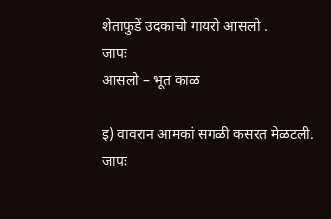शेताफुडें उदकाचो गायरो आसलो .
जापः
आसलो – भूत काळ

इ) वावरान आमकां सगळी कसरत मेळटली.
जापः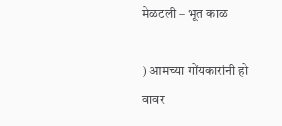मेळटली – भूत काळ

) आमच्या गोंयकारांनी हो वावर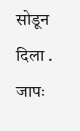सोडून दिला .
जापः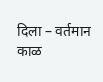दिला – वर्तमान काळ